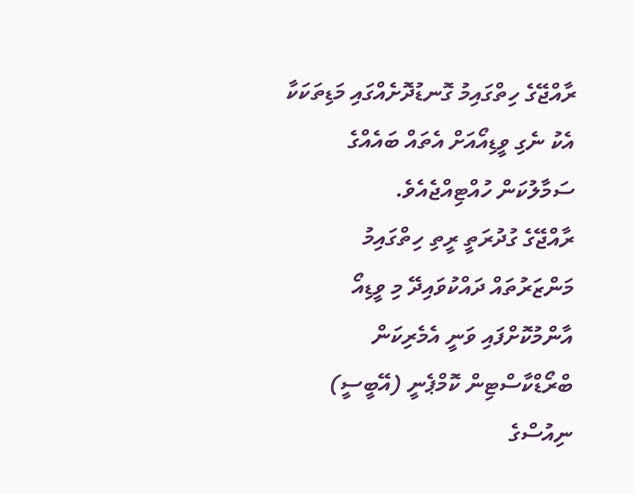ރާއްޖޭގެ ހިތްގައިމު ގޮނޑުދޮށެއްގައި މަޑިތަކަކާ އެކު ނެގި ވީޑިއޯއަށް އެތައް ބައެއްގެ ސަމާލުކަން ހުއްޓިއްޖެއެވެ.
ރާއްޖޭގެ ގުދުރަތީ ރީތި ހިތްގައިމު މަންޒަރުތައް ދައްކުވައިދޭ މި ވީޑިއޯ އާންމުކޮށްފައި ވަނީ އެމެރިކަން ބްރޯޑްކާސްޓިން ކޮމްޕެނީ (އޭބީސީ) ނިއުސްގެ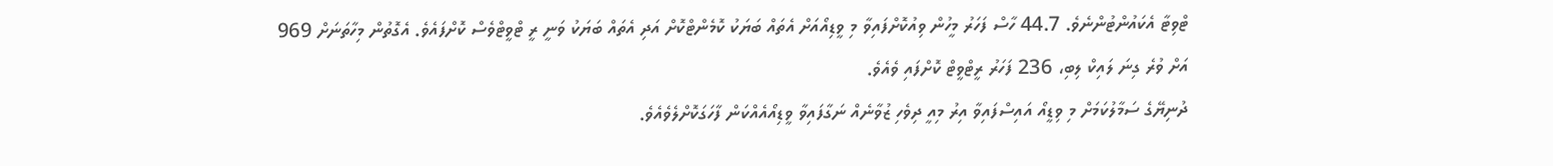ޓްވިޓާ އެކައުންޓުންނެވެ. 44.7 ހާސް ފަހަރު މީހުން ވިއުކޮށްފައިވާ މި ވީޑިއޯއަށް އެތައް ބަޔަކު ކޮމެންޓްކޮށް އަދި އެތައް ބަޔަކު ވަނީ ރީ ޓްވީޓްވެސް ކޮށްފައެވެ. އެގޮތުން މިހާތަނަށް 969 އަށް ވުރެ ގިނަ ލައިކް ލިބި، 236 ފަހަރު ރީޓްވީޓް ކޮށްފައި ވެއެވެ.
ދުނިޔޭގެ ސަމާލުކަމަށް މި ވިޑީއޯ އައިސްފައިވާ އިރު މިއީ ދިވެހި ޒުވާނެއް ނަގާފައިވާ ވީޑިއޯއެއްކަން ފާހަގަކޮށްލެވެއެވެ.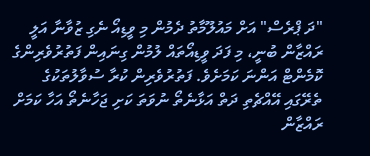"ދަ ޕްރެސް" އަށް މައުލޫމާތު ދެމުން މި ވީޑިއޯ ނެގި ޒުވާނާ އަލީ ރައްޒާން ބުނީ، މި ފަދަ ވީޑިއޯތައް ލުމުން ގިނައިން ފަތުރުވެރިންގެ ކޮމެންޓް އަންނަ ކަމަށެވެ. ފަތުރުވެރިން ކުރާ ސުވާލުތަކުގެ ތެރޭގައި އޭއްޗެތި ދަތް އަޅާނެތޯ ނުވަތަ ކަށި ޖަހާނެތޯ އަހާ ކަމަށް ރައްޒާން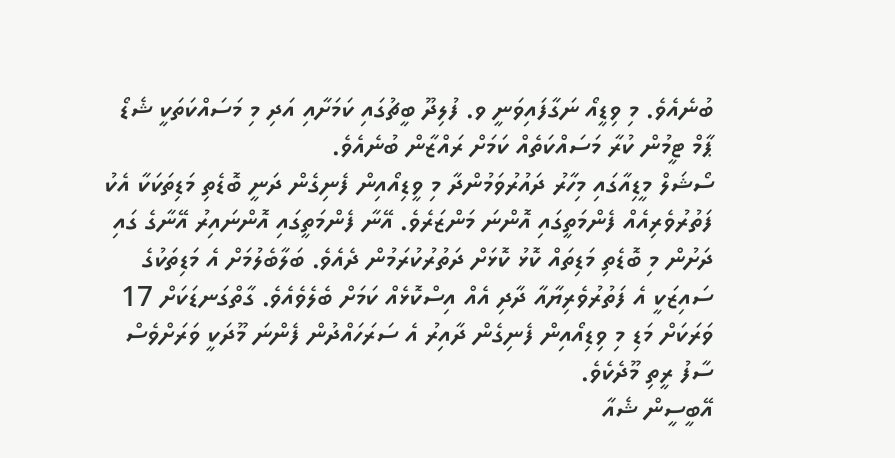ބުނެއެވެ. މި ވިޑީއޯ ނަގާފައިވަނީ ވ. ފުލިދޫ ބީޗުގައި ކަމަށާއި އަދި މި މަސައްކަތަކީ ޝެޑޯ ޕާމް ޓީމުން ކުރާ މަސައްކަތެއް ކަމަށް ރައްޒާން ބުނެއެވެ.
ސޯޝަލް މީޑިއާގައި މިހާރު ދައުރުވަމުންދާ މި ވީޑިއޯއިން ފެނިގެން ދަނީ ބޮޑެތި މަޑިތަކަކާ އެކު ފަތުރުވެރިއެއް ފެންމަތީގައި އޮންނަ މަންޒަރެވެ. އޭނާ ފެންމަތީގައި އޮންނައިރު އޭނާގެ ގައި ދަށުން މި ބޮޑެތި މަޑިތައް ކޮޅު ކޮޅަށް ދަތުރުކުރަމުން ދެއެވެ. ބަލާބެލުމަށް އެ މަޑިތަކުގެ ސައިޒަކީ އެ ފަތުރުވެރިޔާއާ ދާދި އެއް އިސްކޮޅެއް ކަމަށް ބެލެވެއެވެ. ގާތްގަނޑަކަށް 17 ވަރަކަށް މަޑި މި ވިޑިއޯއިން ފެނިގެން ދާއިރު އެ ސަރަހައްދުން ފެންނަ މޫދަކީ ވަރަށްވެސް ސާފު ރީތި މޫދެކެވެ.
އޭބީސީން ޝެއާ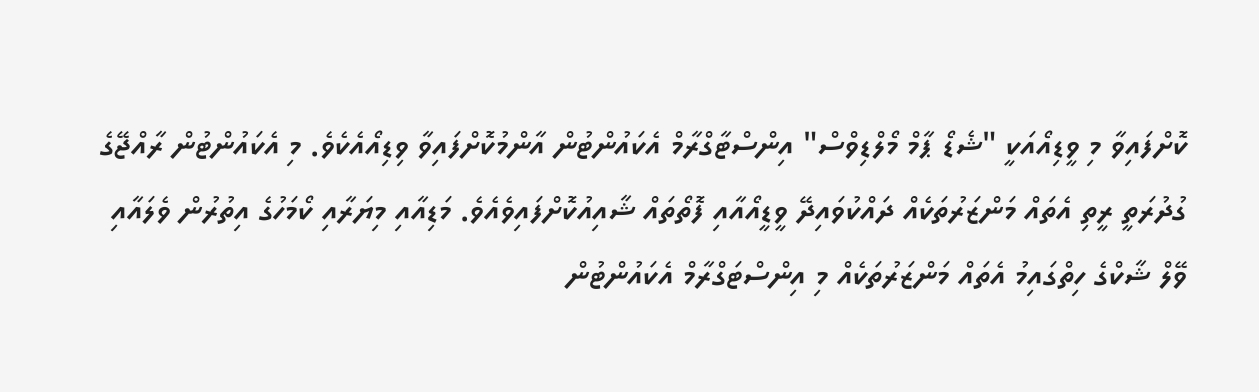ކޮށްފައިވާ މި ވީޑިއޯއަކީ "ޝެޑޯ ޕާމް މޯލްޑިވްސް" އިންސްޓާގްރާމް އެކައުންޓުން އާންމުކޮށްފައިވާ ވިޑިއޯއެކެވެ. މި އެކައުންޓުން ރާއްޖޭގެ ގުދުރަތީ ރީތި އެތައް މަންޒަރުތަކެއް ދައްކުވައިދޭ ވީޑީއޯއާއި ފޮތޯތައް ޝާއިއުކޮށްފައިވެއެވެ. މަޑިއާއި މިޔަރާއި ކޯމަހުގެ އިތުރުން ވެލައާއި ވޭލް ޝާކްގެ ހިތްގައިމު އެތައް މަންޒަރުތަކެއް މި އިންސްޓަގްރާމް އެކައުންޓުން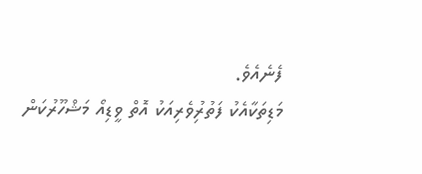ފެނެއެވެ.
މަޑިތަކާއެކު ފަތުރިުވެރިއަކު އޮތް ވީޑިއޯ މަޝްހޫރުކަން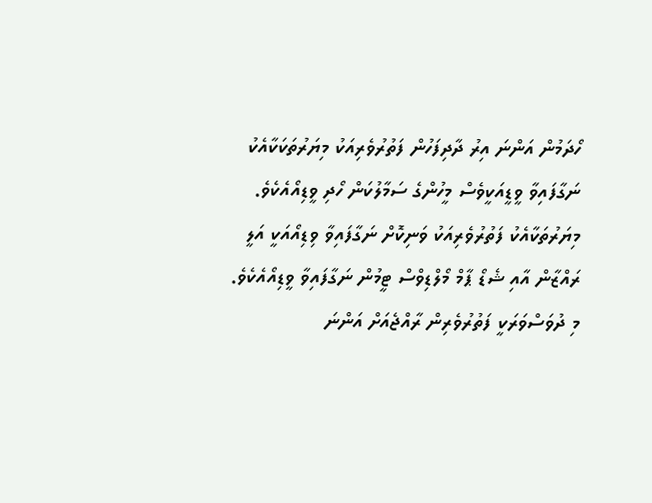ހޯދަމުން އަންނަ އިރު ދާދިފަހުން ފަތުރުވެރިއަކު މިޔަރުތަކަކާއެކު ނަގާފައިވާ ވީޑީއަކީވެސް މީހުންގެ ސަމާލުކަން ހޯދި ވީޑިއޯއެކެވެ. މިޔަރުތަކާއެކު ފަތުރުވެރިއަކު ވަނިކޮށް ނަގާފައިވާ ވިޑިއޯއަކީ އަލީ ރައްޒާން އާއި ޝެޑޯ ޕާމް މޯލްޑިވްސް ޓީމުން ނަގާފައިވާ ވީޑިއޯއެކެވެ.
މި ދުވަސްވަރަކީ ފަތުރުވެރިން ރާއްޖެއަށް އަންނަ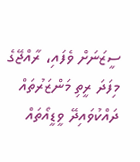ސީޒަނަށް ވެފައި، ރާއްޖޭގެ މިފަދަ ރީތި މަންޒަރުތައް ދައްކުވައިދޭ ވީޑީއޯތައް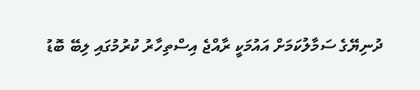ދުނިޔޭގެ ސަމާލުކަމަށް އައުމަކީ ރާއްޖެ އިސްތިހާރު ކުރުމުގައި ލިބޭ ބޮޑު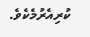ކުރިއެރުމެކެވެ.